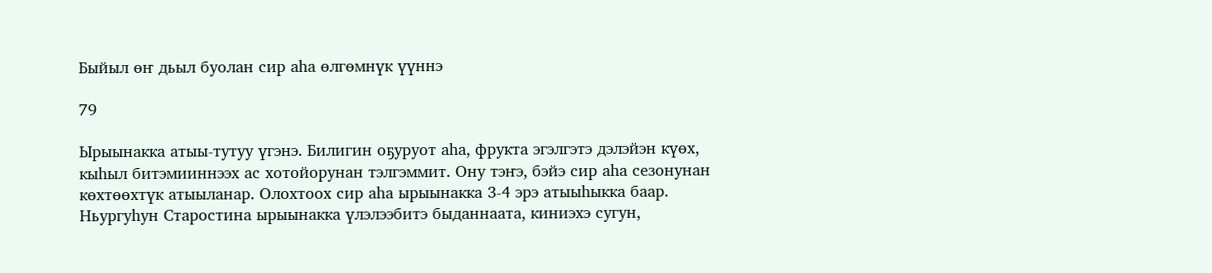Быйыл өҥ дьыл буолан сир аһа өлгөмнүк үүннэ

79

Ырыынакка атыы-тутуу үгэнэ. Билигин оҕуруот аһа, фрукта эгэлгэтэ дэлэйэн күөх, кыһыл битэмииннээх ас хотойорунан тэлгэммит. Ону тэҥэ, бэйэ сир аһа сезонунан  көхтөөхтүк атыыланар. Олохтоох сир аһа ырыынакка 3-4 эрэ атыыһыкка баар. Ньургуһун Старостина ырыынакка үлэлээбитэ быданнаата, киниэхэ сугун,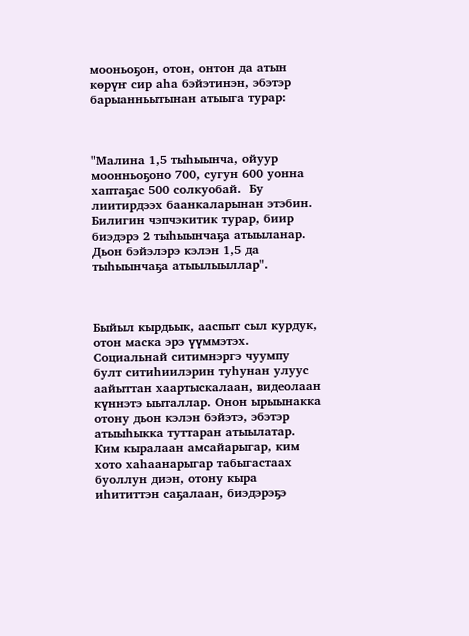мооньоҕон, отон, онтон да атын көрүҥ сир аһа бэйэтинэн, эбэтэр барыанньытынан атыыга турар:



"Малина 1,5 тыһыынча, ойуур моонньоҕоно 700, сугун 600 уонна хаптаҕас 500 солкуобай.  Бу лиитирдээх баанкаларынан этэбин. Билигин чэпчэкитик турар, биир биэдэрэ 2 тыһыынчаҕа атыыланар. Дьон бэйэлэрэ кэлэн 1,5 да тыһыынчаҕа атыылыыллар".



Быйыл кырдьык, ааспыт сыл курдук, отон маска эрэ үүммэтэх. Социальнай ситимнэргэ чуумпу булт ситиһиилэрин туһунан улуус аайыттан хаартыскалаан, видеолаан күннэтэ ыыталлар. Онон ырыынакка отону дьон кэлэн бэйэтэ, эбэтэр атыыһыкка туттаран атыылатар. Ким кыралаан амсайарыгар, ким хото хаһаанарыгар табыгастаах буоллун диэн, отону кыра иһититтэн саҕалаан, биэдэрэҕэ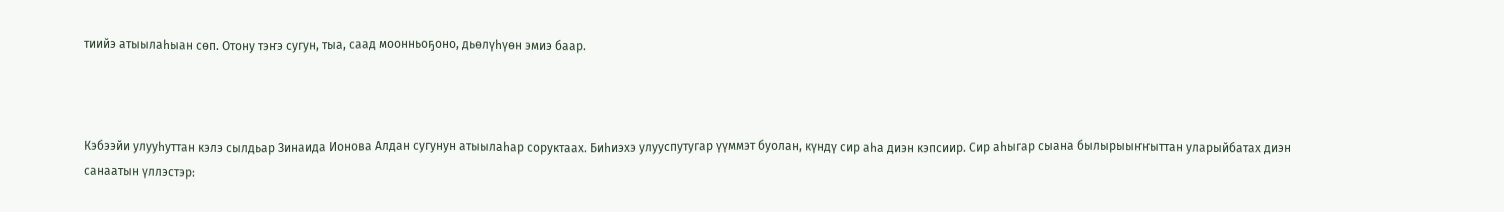тиийэ атыылаһыан сөп. Отону тэҥэ сугун, тыа, саад моонньоҕоно, дьөлүһүөн эмиэ баар.



Кэбээйи улууһуттан кэлэ сылдьар Зинаида Ионова Алдан сугунун атыылаһар соруктаах. Биһиэхэ улууспутугар үүммэт буолан, күндү сир аһа диэн кэпсиир. Сир аһыгар сыана былырыыҥҥыттан уларыйбатах диэн санаатын үллэстэр: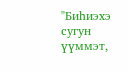"Биһиэхэ сугун үүммэт,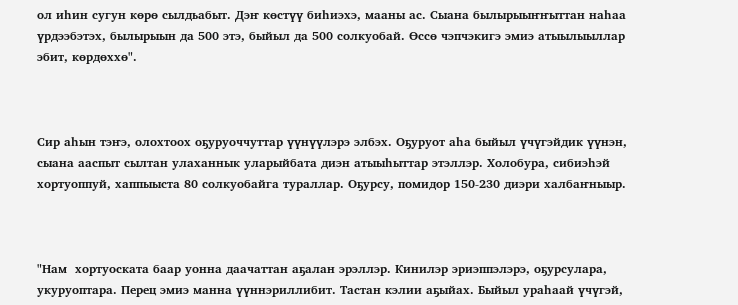ол иһин сугун көрө сылдьабыт. Дэҥ көстүү биһиэхэ, мааны ас. Сыана былырыыҥҥыттан наһаа үрдээбэтэх, былырыын да 500 этэ, быйыл да 500 солкуобай. Өссө чэпчэкигэ эмиэ атыылыыллар эбит, көрдөххө".



Сир аһын тэҥэ, олохтоох оҕуруоччуттар үүнүүлэрэ элбэх. Оҕуруот аһа быйыл үчүгэйдик үүнэн, сыана ааспыт сылтан улаханнык уларыйбата диэн атыыһыттар этэллэр. Холобура, сибиэһэй хортуоппуй, хаппыыста 80 солкуобайга тураллар. Оҕурсу, помидор 150-230 диэри халбаҥныыр.



"Нам  хортуоската баар уонна даачаттан аҕалан эрэллэр. Кинилэр эриэппэлэрэ, оҕурсулара, укуруоптара. Перец эмиэ манна үүннэриллибит. Тастан кэлии аҕыйах. Быйыл ураһаай үчүгэй,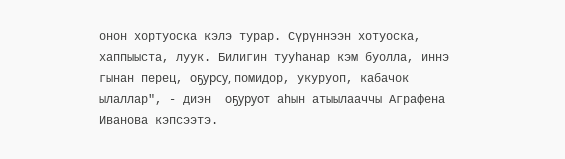онон хортуоска кэлэ турар. Сүрүннээн хотуоска, хаппыыста, луук. Билигин тууһанар кэм буолла, иннэ гынан перец, оҕурсу, помидор, укуруоп, кабачок ылаллар", - диэн  оҕуруот аһын атыылааччы Аграфена Иванова кэпсээтэ.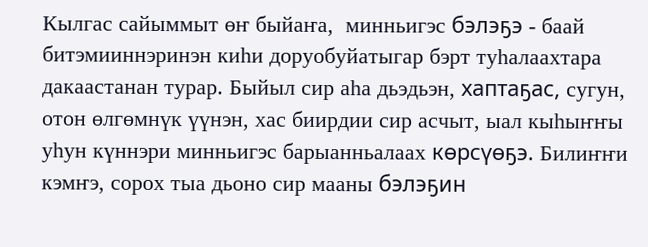Кылгас сайыммыт өҥ быйаҥа,  минньигэс бэлэҕэ - баай битэмииннэринэн киһи доруобуйатыгар бэрт туһалаахтара дакаастанан турар. Быйыл сир аһа дьэдьэн, хаптаҕас, сугун, отон өлгөмнүк үүнэн, хас биирдии сир асчыт, ыал кыһыҥҥы уһун күннэри минньигэс барыанньалаах көрсүөҕэ. Билиҥҥи кэмҥэ, сорох тыа дьоно сир мааны бэлэҕин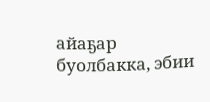айаҕар буолбакка, эбии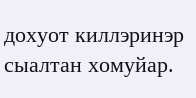дохуот киллэринэр сыалтан хомуйар.